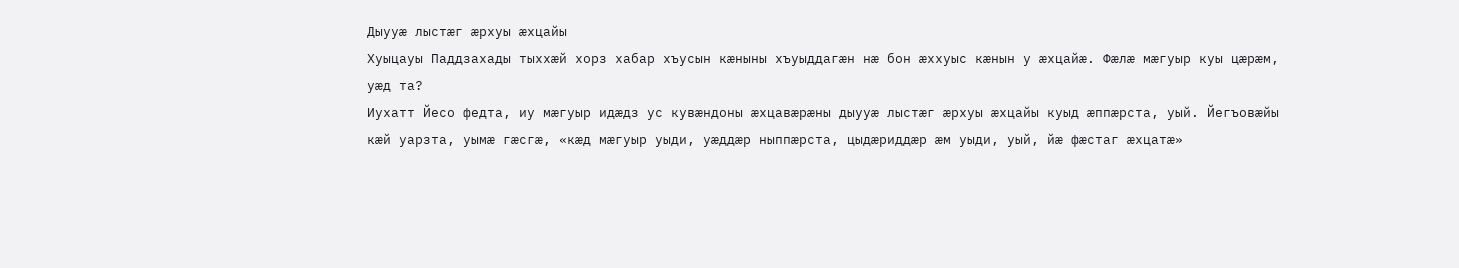Дыууӕ лыстӕг ӕрхуы ӕхцайы
Хуыцауы Паддзахады тыххӕй хорз хабар хъусын кӕныны хъуыддагӕн нӕ бон ӕххуыс кӕнын у ӕхцайӕ. Фӕлӕ мӕгуыр куы цӕрӕм, уӕд та?
Иухатт Йесо федта, иу мӕгуыр идӕдз ус кувӕндоны ӕхцавӕрӕны дыууӕ лыстӕг ӕрхуы ӕхцайы куыд ӕппӕрста, уый. Йегъовӕйы кӕй уарзта, уымӕ гӕсгӕ, «кӕд мӕгуыр уыди, уӕддӕр ныппӕрста, цыдӕриддӕр ӕм уыди, уый, йӕ фӕстаг ӕхцатӕ»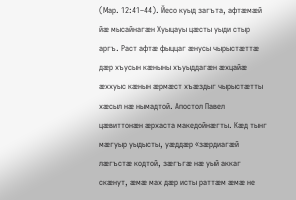(Мар. 12:41–44). Йесо куыд загъта, афтӕмӕй йӕ мысайнагӕн Хуыцауы цӕсты уыди стыр аргъ. Раст афтӕ фыццаг ӕнусы чырыстӕттӕ дӕр хъусын кӕныны хъуыддагӕн ӕхцайӕ ӕххуыс кӕнын ӕрмӕст хъӕздыг чырыстӕтты хӕсыл нӕ нымадтой. Апостол Павел цӕвиттонӕн ӕрхаста македойнӕгты. Кӕд тынг мӕгуыр уыдысты, уӕддӕр «зӕрдиагӕй лӕгъстӕ кодтой, зӕгъгӕ нӕ уый аккаг скӕнут, ӕмӕ мах дӕр исты раттӕм ӕмӕ не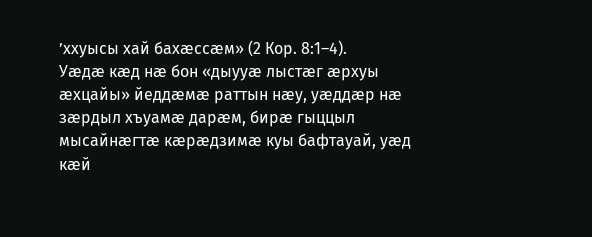’ххуысы хай бахӕссӕм» (2 Кор. 8:1–4).
Уӕдӕ кӕд нӕ бон «дыууӕ лыстӕг ӕрхуы ӕхцайы» йеддӕмӕ раттын нӕу, уӕддӕр нӕ зӕрдыл хъуамӕ дарӕм, бирӕ гыццыл мысайнӕгтӕ кӕрӕдзимӕ куы бафтауай, уӕд кӕй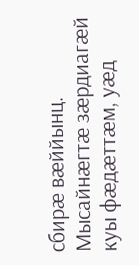сбирӕ вӕййынц. Мысайнӕгтӕ зӕрдиагӕй куы фӕдӕттӕм, уӕд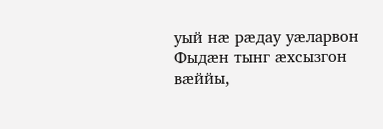уый нӕ рӕдау уӕларвон Фыдӕн тынг ӕхсызгон вӕййы,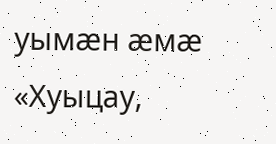уымӕн ӕмӕ «Хуыцау,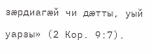зӕрдиагӕй чи дӕтты, уый уарзы» (2 Кор. 9:7).